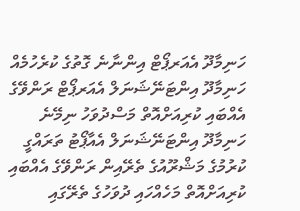ހަނިމާދޫ އެއަރޕޯޓް އިންނާނެ ގޮތުގެ ކުރެހުމެއް
ހަނިމާދޫ އިންޓަނޭޝަނަލް އެއަރޕޯޓް ރަންވޭގެ އެއްބައި ކުރިއަށްއޮތް މަސްދުވަހު ނިމޭނެ
ހަނިމާދޫ އިންޓަނޭޝަނަލް އެއާޕޯޓު ތަރައްގީ ކުރުމުގެ މަޝްރޫއުގެ ތެރޭއިން ރަންވޭގެ އެއްބައި ކުރިއަށްއޮތް މަހެއްހައި ދުވަހުގެ ތެރޭގައި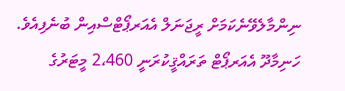ނިންމާލެވޭނެކަމަށް ރީޖަނަލް އެއަރޕޯޓްސްއިން ބުނެފިއެވެ.
ހަނިމާދޫ އެއަރޕޯޓް ތަރައްޤީކުރަނީ 2،460 މީޓަރުގެ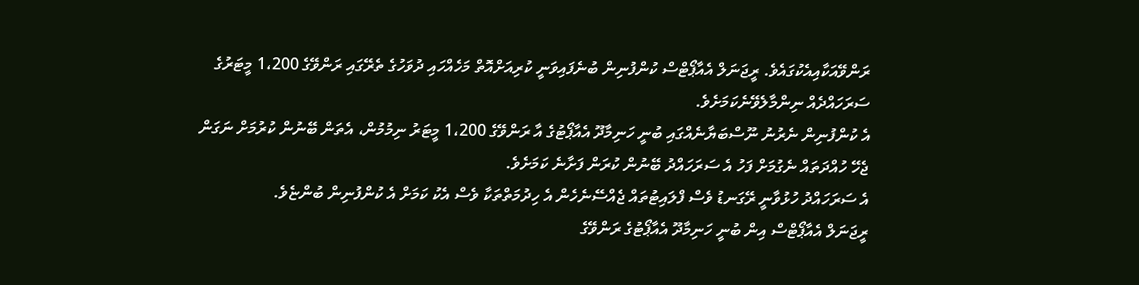ރަންވޭއަކާއިއެކުގައެވެ. ރީޖަނަލް އެއާޕޯޓްސް ކުންފުނިން ބުނެފައިވަނީ ކުރިއަށްއޮތް މަހެއްހައި ދުވަހުގެ ތެރޭގައި ރަންވޭގެ 1،200 މީޓަރުގެ ސަރަހައްދެއް ނިންމާލެވޭނެކަމަށެވެ.
އެ ކުންފުނިން ނެރުނު ނޫސްބަޔާނެއްގައި ބުނީ ހަނިމާދޫ އެއާޕޯޓުގެ އާ ރަންވޭގެ 1،200 މީޓަރު ނިމުމުން، އެތަން ބޭނުން ކުރުމަށް ނަގަން ޖެހޭ ހުއްދަތައް ނެގުމަށް ފަހު އެ ސަރަހައްދު ބޭނުން ކުރަން ފަށާނެ ކަމަށެވެ.
އެ ސަރަހައްދު ހުޅުވާނީ ރޭގަނޑު ވެސް ފްލައިޓުތައް ޖެއްސޭނެހެން އެ ހިދުމަތްތަކާ ވެސް އެކު ކަމަށް އެ ކުންފުނިން ބުންޏެވެ.
ރީޖަނަލް އެއާޕޯޓްސް އިން ބުނީ ހަނިމާދޫ އެއާޕޯޓުގެ ރަންވޭގެ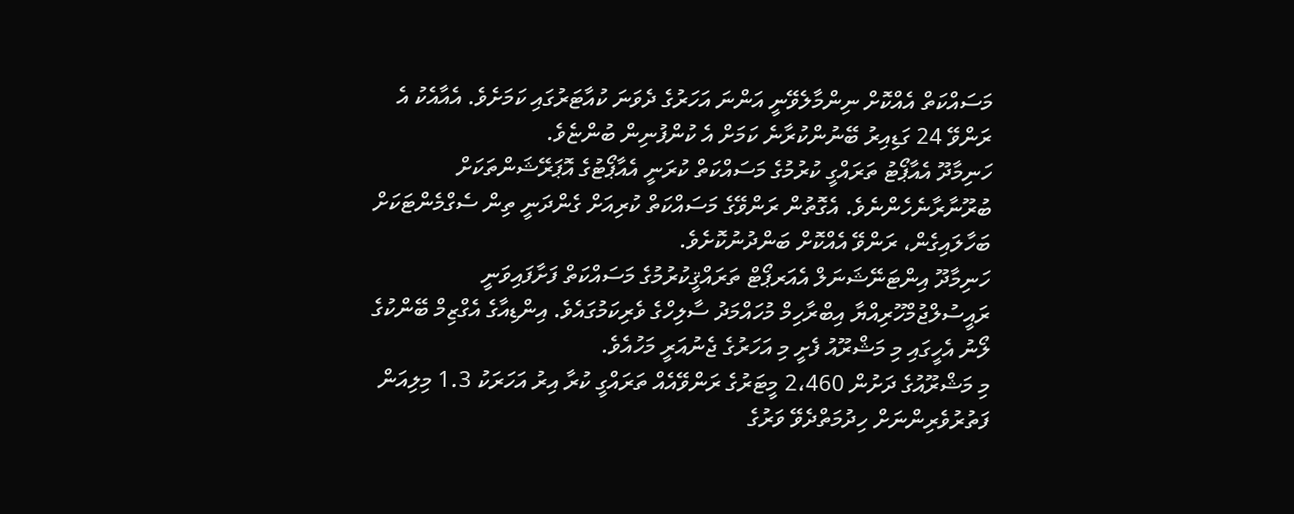މަސައްކަތް އެއްކޮށް ނިންމާލެވޭނީ އަންނަ އަހަރުގެ ދެވަނަ ކުއާޓަރުގައި ކަމަށެވެ. އެއާއެކު އެ ރަންވޭ 24 ގަޑިއިރު ބޭނުންކުރާނެ ކަމަށް އެ ކުންފުނިން ބުންޏެވެ.
ހަނިމާދޫ އެއާޕޯޓު ތަރައްގީ ކުރުމުގެ މަސައްކަތް ކުރަނީ އެއާޕޯޓުގެ އޮޕަރޭޝަންތަކަށް ބުރޫނާރާނެހެންނެވެ. އެގޮތުން ރަންވޭގެ މަސައްކަތް ކުރިއަށް ގެންދަނީ ތިން ސެގްމެންޓަކަށް ބަހާލައިގެން، ރަންވޭ އެއްކޮށް ބަންދުނުކޮށެވެ.
ހަނިމާދޫ އިންޓަނޭޝަނަލް އެއަރޕޯޓް ތަރައްޤީކުރުމުގެ މަސައްކަތް ފަށާފައިވަނީ ރައީސުލްޖުމްހޫރިއްޔާ އިބްރާހިމް މުހައްމަދު ސާލިހްގެ ވެރިކަމުގައެވެ. އިންޑިއާގެ އެގްޒިމް ބޭންކުގެ ލޯނު އެހީގައި މި މަޝްރޫއު ފެށީ މި އަހަރުގެ ޖެނުއަރީ މަހުއެވެ.
މި މަޝްރޫއުގެ ދަށުން 2،460 މީޓަރުގެ ރަންވޭއެއް ތަރައްގީ ކުރާ އިރު އަހަރަކު 1.3 މިލިއަން ފަތުރުވެރިންނަށް ހިދުމަތްދެވޭ ވަރުގެ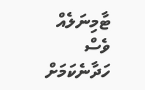ޓާމިނަލެއް ވެސް ހަދާނެކަމަށް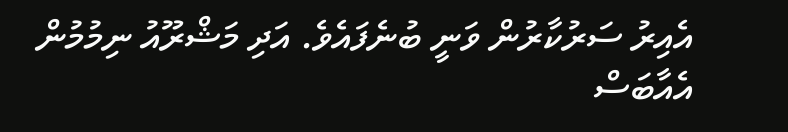އެއިރު ސަރުކާރުން ވަނީ ބުނެފައެވެ. އަދި މަޝްރޫއު ނިމުމުން އެއާބަސް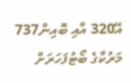އޭ320 އާއި ބޮއިން737 މަރުކާގެ ބޯޓުފަހަރަށް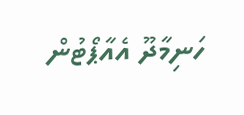ހަނިމާދޫ އެއާޕޯޓުން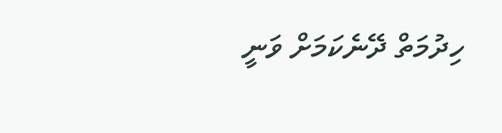ހިދުމަތް ދޭނެކަމަށް ވަނީ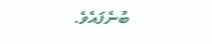ބުނެފައެވެ.